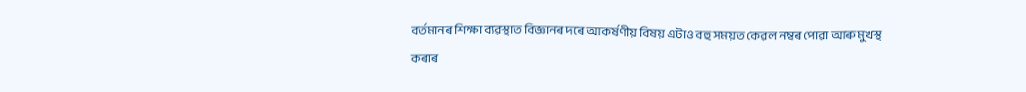বৰ্তমানৰ শিক্ষা ব্যৱস্থাত বিজ্ঞানৰ দৰে আকৰ্ষণীয় বিষয় এটাও বহু সময়ত কেৱল নম্বৰ পোৱা আৰু মুখস্থ কৰাৰ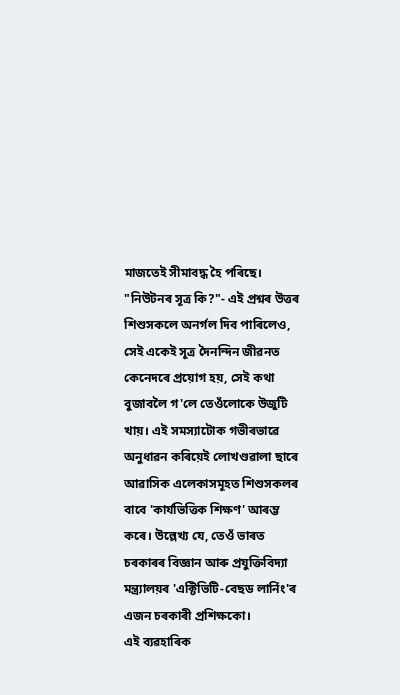মাজতেই সীমাবদ্ধ হৈ পৰিছে। "নিউটনৰ সূত্ৰ কি?"- এই প্ৰশ্নৰ উত্তৰ শিশুসকলে অনৰ্গল দিব পাৰিলেও, সেই একেই সূত্ৰ দৈনন্দিন জীৱনত কেনেদৰে প্ৰয়োগ হয়, সেই কথা বুজাবলৈ গ'লে তেওঁলোকে উজুটি খায়। এই সমস্যাটোক গভীৰভাৱে অনুধাৱন কৰিয়েই লোখণ্ডৱালা ছাৰে আৱাসিক এলেকাসমূহত শিশুসকলৰ বাবে 'কাৰ্যভিত্তিক শিক্ষণ' আৰম্ভ কৰে। উল্লেখ্য যে, তেওঁ ভাৰত চৰকাৰৰ বিজ্ঞান আৰু প্ৰযুক্তিবিদ্যা মন্ত্ৰ্যালয়ৰ 'এক্টিভিটি-বেছড লাৰ্নিং'ৰ এজন চৰকাৰী প্ৰশিক্ষকো।
এই ব্যৱহাৰিক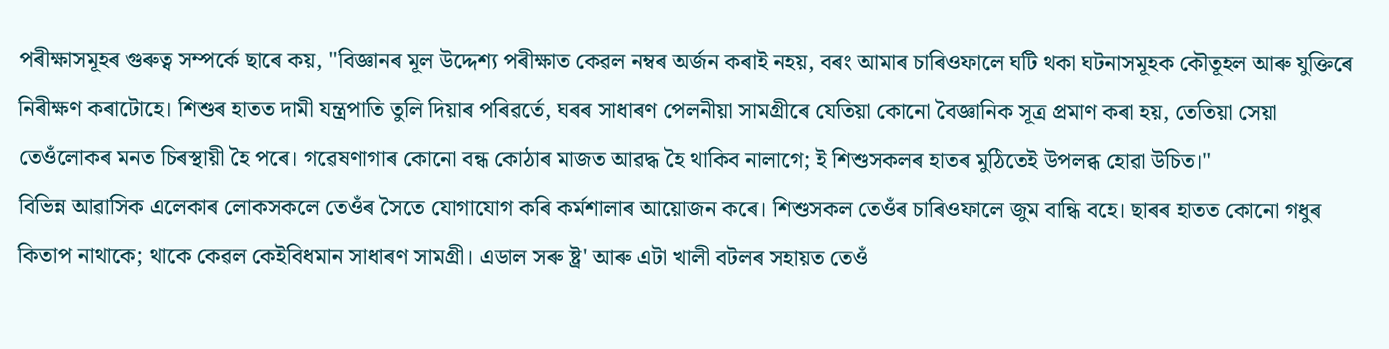পৰীক্ষাসমূহৰ গুৰুত্ব সম্পৰ্কে ছাৰে কয়, "বিজ্ঞানৰ মূল উদ্দেশ্য পৰীক্ষাত কেৱল নম্বৰ অৰ্জন কৰাই নহয়, বৰং আমাৰ চাৰিওফালে ঘটি থকা ঘটনাসমূহক কৌতূহল আৰু যুক্তিৰে নিৰীক্ষণ কৰাটোহে। শিশুৰ হাতত দামী যন্ত্ৰপাতি তুলি দিয়াৰ পৰিৱৰ্তে, ঘৰৰ সাধাৰণ পেলনীয়া সামগ্ৰীৰে যেতিয়া কোনো বৈজ্ঞানিক সূত্ৰ প্ৰমাণ কৰা হয়, তেতিয়া সেয়া তেওঁলোকৰ মনত চিৰস্থায়ী হৈ পৰে। গৱেষণাগাৰ কোনো বন্ধ কোঠাৰ মাজত আৱদ্ধ হৈ থাকিব নালাগে; ই শিশুসকলৰ হাতৰ মুঠিতেই উপলব্ধ হোৱা উচিত।"
বিভিন্ন আৱাসিক এলেকাৰ লোকসকলে তেওঁৰ সৈতে যোগাযোগ কৰি কৰ্মশালাৰ আয়োজন কৰে। শিশুসকল তেওঁৰ চাৰিওফালে জুম বান্ধি বহে। ছাৰৰ হাতত কোনো গধুৰ কিতাপ নাথাকে; থাকে কেৱল কেইবিধমান সাধাৰণ সামগ্ৰী। এডাল সৰু ষ্ট্ৰ' আৰু এটা খালী বটলৰ সহায়ত তেওঁ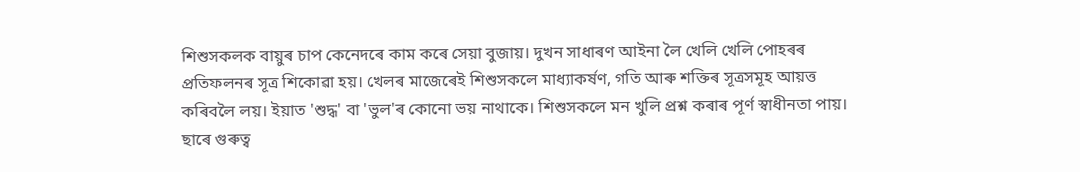শিশুসকলক বায়ুৰ চাপ কেনেদৰে কাম কৰে সেয়া বুজায়। দুখন সাধাৰণ আইনা লৈ খেলি খেলি পোহৰৰ প্ৰতিফলনৰ সূত্ৰ শিকোৱা হয়। খেলৰ মাজেৰেই শিশুসকলে মাধ্যাকৰ্ষণ, গতি আৰু শক্তিৰ সূত্ৰসমূহ আয়ত্ত কৰিবলৈ লয়। ইয়াত 'শুদ্ধ' বা 'ভুল'ৰ কোনো ভয় নাথাকে। শিশুসকলে মন খুলি প্ৰশ্ন কৰাৰ পূৰ্ণ স্বাধীনতা পায়।
ছাৰে গুৰুত্ব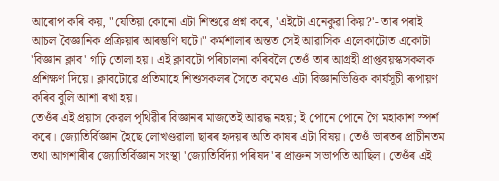আৰোপ কৰি কয়, "যেতিয়া কোনো এটা শিশুৱে প্ৰশ্ন কৰে, 'এইটো এনেকুৱা কিয়?'- তাৰ পৰাই আচল বৈজ্ঞানিক প্ৰক্ৰিয়াৰ আৰম্ভণি ঘটে।" কৰ্মশালাৰ অন্তত সেই আৱাসিক এলেকাটোত একোটা 'বিজ্ঞান ক্লাব' গঢ়ি তোলা হয়। এই ক্লাবটো পৰিচালনা কৰিবলৈ তেওঁ তাৰ আগ্ৰহী প্ৰাপ্তবয়স্কসকলক প্ৰশিক্ষণ দিয়ে। ক্লাবটোৱে প্ৰতিমাহে শিশুসকলৰ সৈতে কমেও এটা বিজ্ঞানভিত্তিক কাৰ্যসূচী ৰূপায়ণ কৰিব বুলি আশা ৰখা হয়।
তেওঁৰ এই প্ৰয়াস কেৱল পৃথিৱীৰ বিজ্ঞানৰ মাজতেই আৱদ্ধ নহয়; ই পোনে পোনে গৈ মহাকাশ স্পৰ্শ কৰে। জ্যোতিৰ্বিজ্ঞান হৈছে লোখণ্ডৱালা ছাৰৰ হৃদয়ৰ অতি কাষৰ এটা বিষয়। তেওঁ ভাৰতৰ প্ৰাচীনতম তথা আগশাৰীৰ জ্যোতিৰ্বিজ্ঞান সংস্থা 'জ্যোতিৰ্বিদ্যা পৰিষদ'ৰ প্ৰাক্তন সভাপতি আছিল। তেওঁৰ এই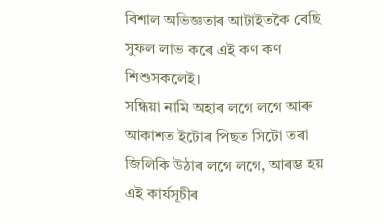বিশাল অভিজ্ঞতাৰ আটাইতকৈ বেছি সুফল লাভ কৰে এই কণ কণ শিশুসকলেই।
সন্ধিয়া নামি অহাৰ লগে লগে আৰু আকাশত ইটোৰ পিছত সিটো তৰা জিলিকি উঠাৰ লগে লগে, আৰম্ভ হয় এই কাৰ্যসূচীৰ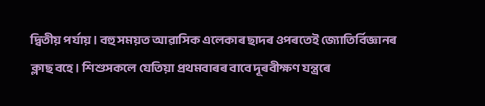দ্বিতীয় পৰ্যায়। বহু সময়ত আৱাসিক এলেকাৰ ছাদৰ ওপৰতেই জ্যোতিৰ্বিজ্ঞানৰ ক্লাছ বহে। শিশুসকলে যেতিয়া প্ৰথমবাৰৰ বাবে দূৰবীক্ষণ যন্ত্ৰৰে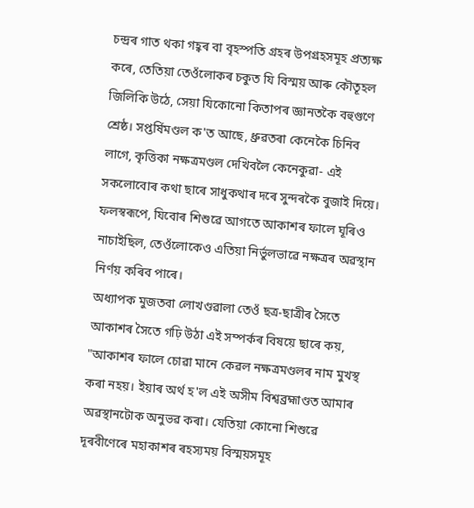চন্দ্ৰৰ গাত থকা গহ্বৰ বা বৃহস্পতি গ্ৰহৰ উপগ্ৰহসমূহ প্ৰত্যক্ষ কৰে, তেতিয়া তেওঁলোকৰ চকুত যি বিস্ময় আৰু কৌতূহল জিলিকি উঠে, সেয়া যিকোনো কিতাপৰ জ্ঞানতকৈ বহুগুণে শ্ৰেষ্ঠ। সপ্তৰ্ষিমণ্ডল ক'ত আছে, ধ্ৰুৱতৰা কেনেকৈ চিনিব লাগে, কৃত্তিকা নক্ষত্ৰমণ্ডল দেখিবলৈ কেনেকুৱা- এই সকলোবোৰ কথা ছাৰে সাধুকথাৰ দৰে সুন্দৰকৈ বুজাই দিয়ে। ফলস্বৰূপে, যিবোৰ শিশুৱে আগতে আকাশৰ ফালে ঘূৰিও নাচাইছিল, তেওঁলোকেও এতিয়া নিৰ্ভুলভাৱে নক্ষত্ৰৰ অৱস্থান নিৰ্ণয় কৰিব পাৰে।
অধ্যাপক মুজতবা লোখণ্ডৱালা তেওঁ ছত্ৰ-ছাত্ৰীৰ সৈতে
আকাশৰ সৈতে গঢ়ি উঠা এই সম্পৰ্কৰ বিষয়ে ছাৰে কয়, "আকাশৰ ফালে চোৱা মানে কেৱল নক্ষত্ৰমণ্ডলৰ নাম মুখস্থ কৰা নহয়। ইয়াৰ অৰ্থ হ'ল এই অসীম বিশ্বব্ৰহ্মাণ্ডত আমাৰ অৱস্থানটোক অনুভৱ কৰা। যেতিয়া কোনো শিশুৱে দূৰবীণেৰে মহাকাশৰ ৰহস্যময় বিস্ময়সমূহ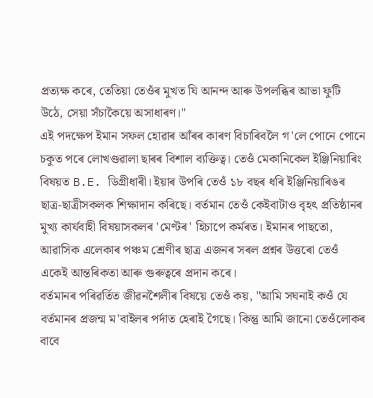প্ৰত্যক্ষ কৰে, তেতিয়া তেওঁৰ মুখত যি আনন্দ আৰু উপলব্ধিৰ আভা ফুটি উঠে, সেয়া সঁচাকৈয়ে অসাধাৰণ।"
এই পদক্ষেপ ইমান সফল হোৱাৰ আঁৰৰ কাৰণ বিচাৰিবলৈ গ'লে পোনে পোনে চকুত পৰে লোখণ্ডৱালা ছাৰৰ বিশাল ব্যক্তিত্ব। তেওঁ মেকানিকেল ইঞ্জিনিয়াৰিং বিষয়ত B.E. ডিগ্ৰীধাৰী। ইয়াৰ উপৰি তেওঁ ১৮ বছৰ ধৰি ইঞ্জিনিয়াৰিঙৰ ছাত্ৰ-ছাত্ৰীসকলক শিক্ষাদান কৰিছে। বৰ্তমান তেওঁ কেইবাটাও বৃহৎ প্ৰতিষ্ঠানৰ মুখ্য কাৰ্যবাহী বিষয়াসকলৰ 'মেণ্টৰ' হিচাপে কৰ্মৰত। ইমানৰ পাছতো, আৱাসিক এলেকাৰ পঞ্চম শ্ৰেণীৰ ছাত্ৰ এজনৰ সৰল প্ৰশ্নৰ উত্তৰো তেওঁ একেই আন্তৰিকতা আৰু গুৰুত্বৰে প্ৰদান কৰে।
বৰ্তমানৰ পৰিৱৰ্তিত জীৱনশৈলীৰ বিষয়ে তেওঁ কয়, "আমি সঘনাই কওঁ যে বৰ্তমানৰ প্ৰজন্ম ম'বাইলৰ পৰ্দাত হেৰাই গৈছে। কিন্তু আমি জানো তেওঁলোকৰ বাবে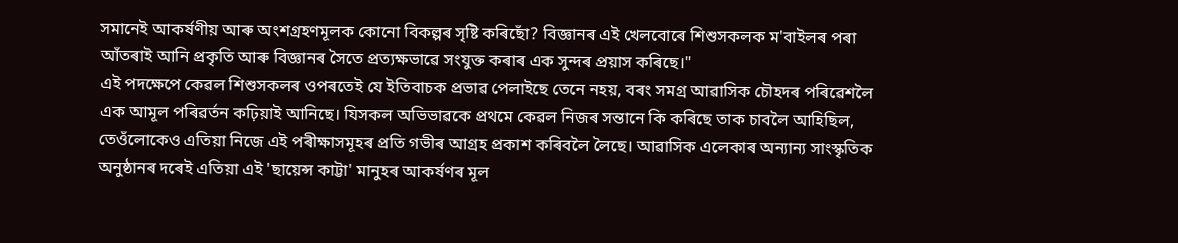সমানেই আকৰ্ষণীয় আৰু অংশগ্ৰহণমূলক কোনো বিকল্পৰ সৃষ্টি কৰিছোঁ? বিজ্ঞানৰ এই খেলবোৰে শিশুসকলক ম'বাইলৰ পৰা আঁতৰাই আনি প্ৰকৃতি আৰু বিজ্ঞানৰ সৈতে প্ৰত্যক্ষভাৱে সংযুক্ত কৰাৰ এক সুন্দৰ প্ৰয়াস কৰিছে।"
এই পদক্ষেপে কেৱল শিশুসকলৰ ওপৰতেই যে ইতিবাচক প্ৰভাৱ পেলাইছে তেনে নহয়, বৰং সমগ্ৰ আৱাসিক চৌহদৰ পৰিৱেশলৈ এক আমূল পৰিৱৰ্তন কঢ়িয়াই আনিছে। যিসকল অভিভাৱকে প্ৰথমে কেৱল নিজৰ সন্তানে কি কৰিছে তাক চাবলৈ আহিছিল, তেওঁলোকেও এতিয়া নিজে এই পৰীক্ষাসমূহৰ প্ৰতি গভীৰ আগ্ৰহ প্ৰকাশ কৰিবলৈ লৈছে। আৱাসিক এলেকাৰ অন্যান্য সাংস্কৃতিক অনুষ্ঠানৰ দৰেই এতিয়া এই 'ছায়েন্স কাট্টা' মানুহৰ আকৰ্ষণৰ মূল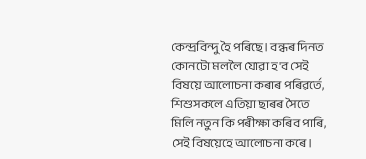কেন্দ্ৰবিন্দু হৈ পৰিছে। বন্ধৰ দিনত কোনটো মললৈ যোৱা হ'ব সেই বিষয়ে আলোচনা কৰাৰ পৰিৱৰ্তে, শিশুসকলে এতিয়া ছাৰৰ সৈতে মিলি নতুন কি পৰীক্ষা কৰিব পাৰি, সেই বিষয়েহে আলোচনা কৰে।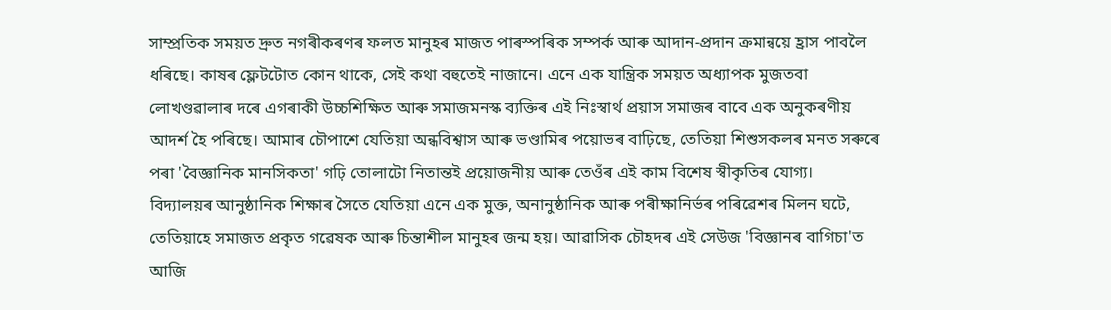সাম্প্ৰতিক সময়ত দ্ৰুত নগৰীকৰণৰ ফলত মানুহৰ মাজত পাৰস্পৰিক সম্পৰ্ক আৰু আদান-প্ৰদান ক্ৰমান্বয়ে হ্ৰাস পাবলৈ ধৰিছে। কাষৰ ফ্লেটটোত কোন থাকে, সেই কথা বহুতেই নাজানে। এনে এক যান্ত্ৰিক সময়ত অধ্যাপক মুজতবা লোখণ্ডৱালাৰ দৰে এগৰাকী উচ্চশিক্ষিত আৰু সমাজমনস্ক ব্যক্তিৰ এই নিঃস্বাৰ্থ প্ৰয়াস সমাজৰ বাবে এক অনুকৰণীয় আদৰ্শ হৈ পৰিছে। আমাৰ চৌপাশে যেতিয়া অন্ধবিশ্বাস আৰু ভণ্ডামিৰ পয়োভৰ বাঢ়িছে, তেতিয়া শিশুসকলৰ মনত সৰুৰে পৰা 'বৈজ্ঞানিক মানসিকতা' গঢ়ি তোলাটো নিতান্তই প্ৰয়োজনীয় আৰু তেওঁৰ এই কাম বিশেষ স্বীকৃতিৰ যোগ্য।
বিদ্যালয়ৰ আনুষ্ঠানিক শিক্ষাৰ সৈতে যেতিয়া এনে এক মুক্ত, অনানুষ্ঠানিক আৰু পৰীক্ষানিৰ্ভৰ পৰিৱেশৰ মিলন ঘটে, তেতিয়াহে সমাজত প্ৰকৃত গৱেষক আৰু চিন্তাশীল মানুহৰ জন্ম হয়। আৱাসিক চৌহদৰ এই সেউজ 'বিজ্ঞানৰ বাগিচা'ত আজি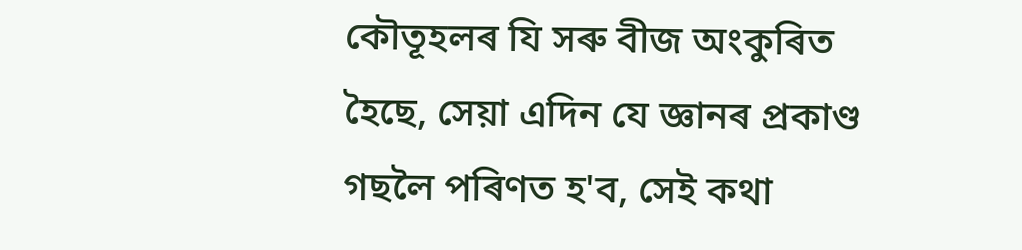কৌতূহলৰ যি সৰু বীজ অংকুৰিত হৈছে, সেয়া এদিন যে জ্ঞানৰ প্ৰকাণ্ড গছলৈ পৰিণত হ'ব, সেই কথা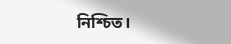নিশ্চিত।